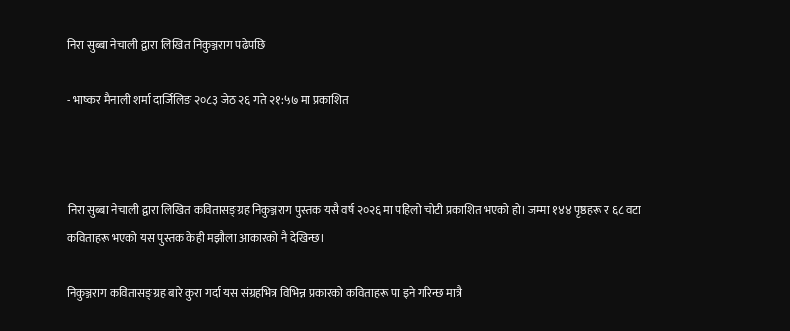निरा सुब्बा नेचाली द्वारा लिखित निकुञ्जराग पढेपछि

- भाष्कर मैनाली शर्मा दार्जिलिङ २०८३ जेठ २६ गते २१:५७ मा प्रकाशित



निरा सुब्बा नेचाली द्वारा लिखित कवितासङ्ग्रह निकुञ्जराग पुस्तक यसै वर्ष २०२६ मा पहिलो चोटी प्रकाशित भएको हो। जम्मा १४४ पृष्ठहरू र ६८ वटा कविताहरू भएको यस पुस्तक केही मझौला आकारको नै देखिन्छ।

निकुञ्जराग कवितासङ्ग्रह बारे कुरा गर्दा यस संग्रहभित्र विभिन्न प्रकारको कविताहरू पा इने गरिन्छ मात्रै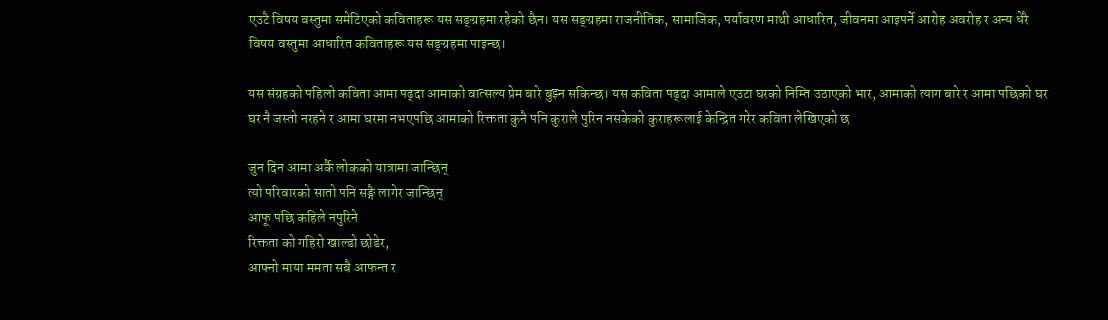एउटै विषय वस्तुमा समेटिएको कविताहरू यस सङ्ग्रहमा रहेको छैन। यस सङ्ग्रहमा राजनीतिक, सामाजिक, पर्यावरण माथी आधारित, जीवनमा आइपर्ने आरोह अवरोह र अन्य धेरै विषय वस्तुमा आधारित कविताहरू यस सङ्ग्रहमा पाइन्छ।

यस संग्रहको पहिलो कविता आमा पढ्दा आमाको वात्सल्य प्रेम बारे बुझ्न सकिन्छ। यस कविता पढ्दा आमाले एउटा घरको निम्ति उठाएको भार, आमाको त्याग बारे र आमा पछिको घर घर नै जस्तो नरहने र आमा घरमा नभएपछि आमाको रिक्तता कुनै पनि कुराले पुरिन नसकेको कुराहरूलाई केन्द्रित गरेर कविता लेखिएको छ

जुन दिन आमा अर्कै लोकको यात्रामा जान्छिन्
त्यो परिवारको सातो पनि सङ्गै लागेर जान्छिन्
आफू पछि कहिले नपुरिने
रिक्तता को गहिरो खाल्डो छोडेर,
आफ्नो माया ममता सबै आफन्त र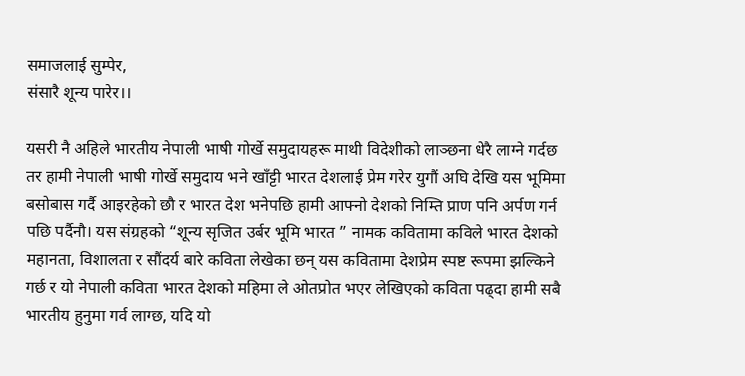समाजलाई सुम्पेर,
संसारै शून्य पारेर।।

यसरी नै अहिले भारतीय नेपाली भाषी गोर्खे समुदायहरू माथी विदेशीको लाञ्छना धेरै लाग्ने गर्दछ तर हामी नेपाली भाषी गोर्खे समुदाय भने खाँट्टी भारत देशलाई प्रेम गरेर युगौं अघि देखि यस भूमिमा बसोबास गर्दै आइरहेको छौ र भारत देश भनेपछि हामी आफ्नो देशको निम्ति प्राण पनि अर्पण गर्न पछि पर्दैनौ। यस संग्रहको “शून्य सृजित उर्बर भूमि भारत ” नामक कवितामा कविले भारत देशको महानता, विशालता र सौंदर्य बारे कविता लेखेका छन् यस कवितामा देशप्रेम स्पष्ट रूपमा झल्किने गर्छ र यो नेपाली कविता भारत देशको महिमा ले ओतप्रोत भएर लेखिएको कविता पढ्दा हामी सबै भारतीय हुनुमा गर्व लाग्छ, यदि यो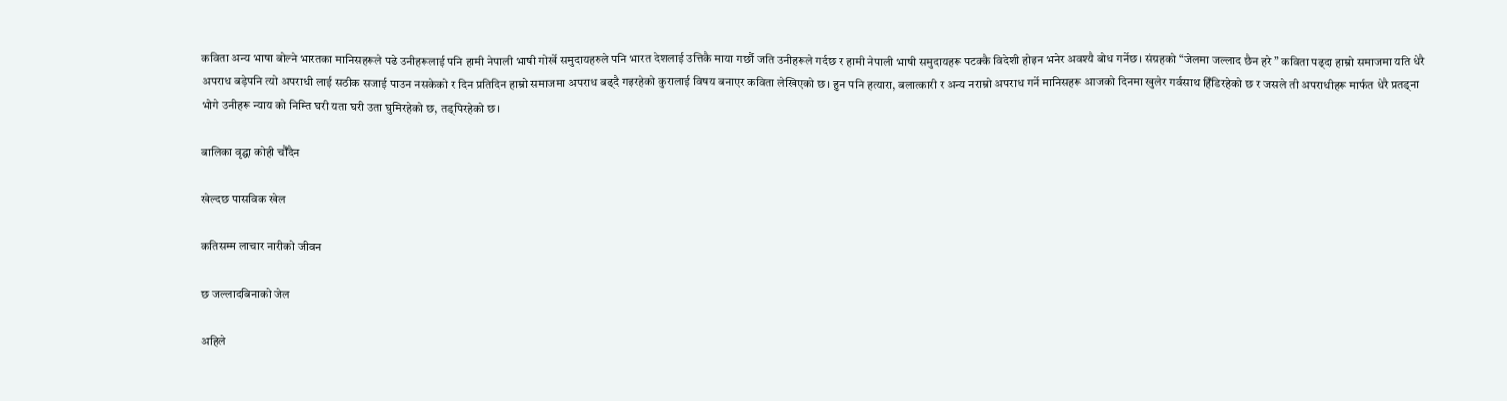कविता अन्य भाषा बोल्ने भारतका मानिसहरूले पढे उनीहरूलाई पनि हामी नेपाली भाषी गोर्खे समुदायहरुले पनि भारत देशलाई उत्तिकै माया गर्छौ जति उनीहरूले गर्दछ र हामी नेपाली भाषी समुदायहरू पटक्कै विदेशी होइन भनेर अवश्यै बोध गर्नेछ। संग्रहको “जेलमा जल्लाद छैन हरे ” कविता पढ्दा हाम्रो समाजमा यति धेरै अपराध बड़ेपनि त्यो अपराधी लाई सठीक सजाई पाउन नसकेको र दिन प्रतिदिन हाम्रो समाजमा अपराध बढ्दै गइरहेको कुरालाई विषय बनाएर कविता लेखिएको छ। हुन पनि हत्यारा, बलात्कारी र अन्य नराम्रो अपराध गर्ने मानिसहरू आजको दिनमा खुलेर गर्वसाथ हिँडिरहेको छ र जसले ती अपराधीहरू मार्फत धेरै प्रतड्ना भोगे उनीहरू न्याय को निम्ति घरी यता घरी उता घुमिरहेको छ, तड्पिरहेको छ।

बालिका वृद्घा कोही चौँदैन

खेल्दछ पासविक खेल

कतिसम्म लाचार नारीको जीवन

छ जल्लादबिनाको जेल

अहिले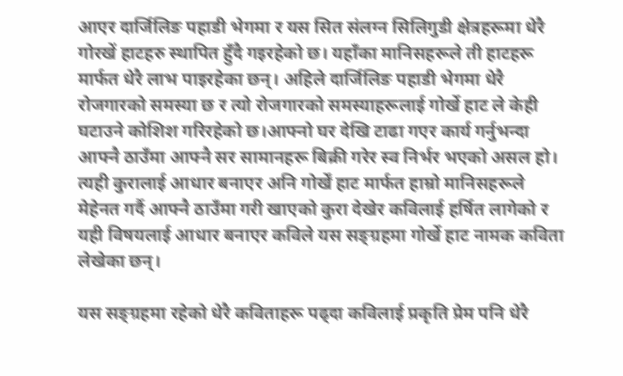आएर दार्जिलिङ पहाडी भेगमा र यस सित संलग्न सिलिगुडी क्षेत्रहरूमा धेरै गोरखें हाटहरु स्थापित हुँदै गइरहेको छ। यहाँका मानिसहरूले ती हाटहरू मार्फत धेरै लाभ पाइरहेका छन्। अहिले दार्जिलिङ पहाडी भेगमा धेरै रोजगारको समस्या छ र त्यो रोजगारको समस्याहरूलाई गोर्खे हाट ले केही घटाउने कोशिश गरिरहेको छ।आफ्नो घर देखि टाढा गएर कार्य गर्नुभन्दा आफ्नै ठाउँमा आफ्नै सर सामानहरू बिक्री गरेर स्व निर्भर भएको असल हो। त्यही कुरालाई आधार बनाएर अनि गोर्खें हाट मार्फत हाम्रो मानिसहरूले मेहेनत गर्दै आफ्नै ठाउँमा गरी खाएको कुरा देखेर कविलाई हर्षित लागेको र यही विषयलाई आधार बनाएर कविले यस सङ्ग्रहमा गोर्खे हाट नामक कविता लेखेका छन्।

यस सङ्ग्रहमा रहेको धेरै कविताहरू पढ्दा कविलाई प्रकृति प्रेम पनि धेरै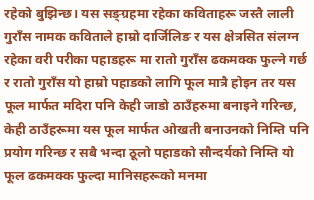रहेको बुझिन्छ। यस सङ्ग्रहमा रहेका कविताहरू जस्तै लाली गुराँस नामक कविताले हाम्रो दार्जिलिङ र यस क्षेत्रसित संलग्न रहेका वरी परीका पहाडहरू मा रातो गुराँस ढकमक्क फुल्ने गर्छ र रातो गुराँस यो हाम्रो पहाडको लागि फूल मात्रै होइन तर यस फूल मार्फत मदिरा पनि केही जाडो ठाउँहरुमा बनाइने गरिन्छ, केही ठाउँहरूमा यस फूल मार्फत ओखती बनाउनको निम्ति पनि प्रयोग गरिन्छ र सबै भन्दा ठूलो पहाडको सौन्दर्यको निम्ति यो फूल ढकमक्क फुल्दा मानिसहरूको मनमा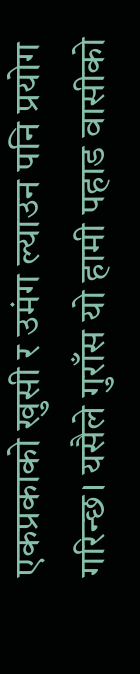एकप्रकाको खुसी र उमंग ल्याउन पनि प्रयोग गरिन्छ। यसैले गुराँस यो हामी पहाड वासीको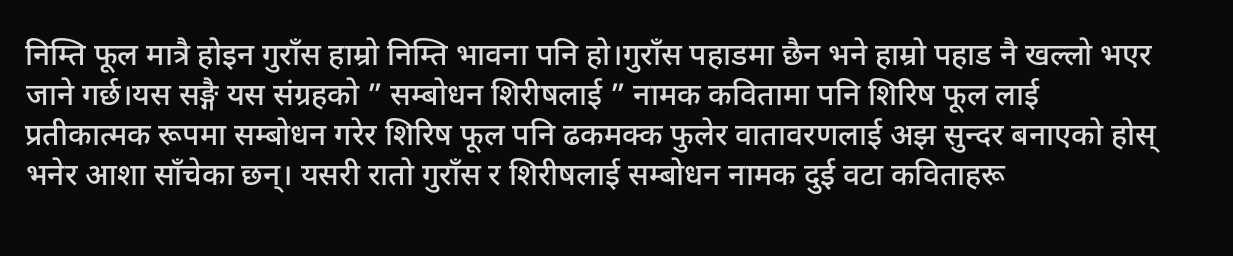निम्ति फूल मात्रै होइन गुराँस हाम्रो निम्ति भावना पनि हो।गुराँस पहाडमा छैन भने हाम्रो पहाड नै खल्लो भएर जाने गर्छ।यस सङ्गै यस संग्रहको ” सम्बोधन शिरीषलाई ” नामक कवितामा पनि शिरिष फूल लाई प्रतीकात्मक रूपमा सम्बोधन गरेर शिरिष फूल पनि ढकमक्क फुलेर वातावरणलाई अझ सुन्दर बनाएको होस् भनेर आशा साँचेका छन्। यसरी रातो गुराँस र शिरीषलाई सम्बोधन नामक दुई वटा कविताहरू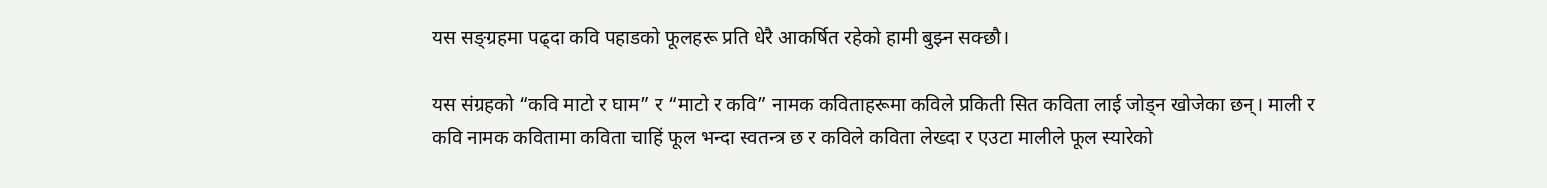यस सङ्ग्रहमा पढ्दा कवि पहाडको फूलहरू प्रति धेरै आकर्षित रहेको हामी बुझ्न सक्छौ।

यस संग्रहको “कवि माटो र घाम” र “माटो र कवि” नामक कविताहरूमा कविले प्रकिती सित कविता लाई जोड्न खोजेका छन्। माली र कवि नामक कवितामा कविता चाहिं फूल भन्दा स्वतन्त्र छ र कविले कविता लेख्दा र एउटा मालीले फूल स्यारेको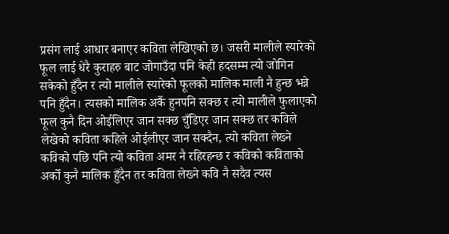प्रसंग लाई आधार बनाएर कविता लेखिएको छ। जसरी मालीले स्यारेको फूल लाई धेरै कुराहरु बाट जोगाउँदा पनि केही हदसम्म त्यो जोगिन सकेको हुँदैन र त्यो मालीले स्यारेको फूलको मालिक माली नै हुन्छ भन्ने पनि हुँदैन। त्यसको मालिक अर्कै हुनपनि सक्छ र त्यो मालीले फुलाएको फूल कुनै दिन ओईलिएर जान सक्छ चुँडिएर जान सक्छ तर कविले लेखेको कविता कहिले ओईलीएर जान सक्दैन, त्यो कविता लेख्ने कविको पछि पनि त्यो कविता अमर नै रहिरहन्छ र कविको कविताको अर्को कुनै मालिक हुँदैन तर कविता लेख्ने कवि नै सदैव त्यस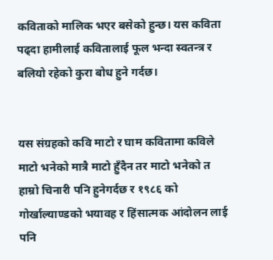कविताको मालिक भएर बसेको हुन्छ। यस कविता पढ्दा हामीलाई कवितालाई फूल भन्दा स्वतन्त्र र बलियो रहेको कुरा बोध हुने गर्दछ।


यस संग्रहको कवि माटो र घाम कवितामा कविले माटो भनेको मात्रै माटो हुँदैन तर माटो भनेको त हाम्रो चिनारी पनि हुनेगर्दछ र १९८६ को गोर्खाल्याण्डको भयावह र हिंसात्मक आंदोलन लाई पनि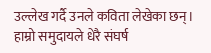उल्लेख गर्दै उनले कविता लेखेका छन्। हाम्रो समुदायले धेरै संघर्ष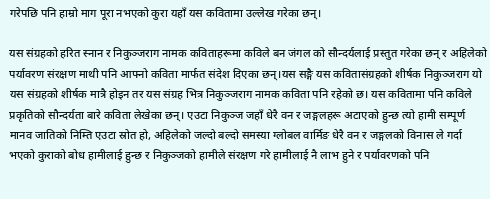गरेपछि पनि हाम्रो माग पूरा नभएको कुरा यहाँ यस कवितामा उल्लेख गरेका छन्।

यस संग्रहको हरित स्नान र निकुञ्जराग नामक कविताहरूमा कविले बन जंगल को सौन्दर्यलाई प्रस्तुत गरेका छन् र अहिलेको पर्यावरण संरक्षण माथी पनि आफ्नो कविता मार्फत संदेश दिएका छन्।यस सङ्गै यस कवितासंग्रहको शीर्षक निकुञ्जराग यो यस संग्रहको शीर्षक मात्रै होइन तर यस संग्रह भित्र निकुञ्जराग नामक कविता पनि रहेको छ। यस कवितामा पनि कविले प्रकृतिको सौन्दर्यता बारे कविता लेखेका छन्। एउटा निकुञ्ज जहाँ धेरै वन र जङ्गलहरू अटाएको हुन्छ त्यो हामी सम्पूर्ण मानव जातिको निम्ति एउटा स्रोत हो, अहिलेको जल्दो बल्दो समस्या ग्लोबल वार्मिङ धेरै वन र जङ्गलको विनास ले गर्दा भएको कुराको बोध हामीलाई हुन्छ र निकुञ्जको हामीले संरक्षण गरे हामीलाई नै लाभ हुने र पर्यावरणको पनि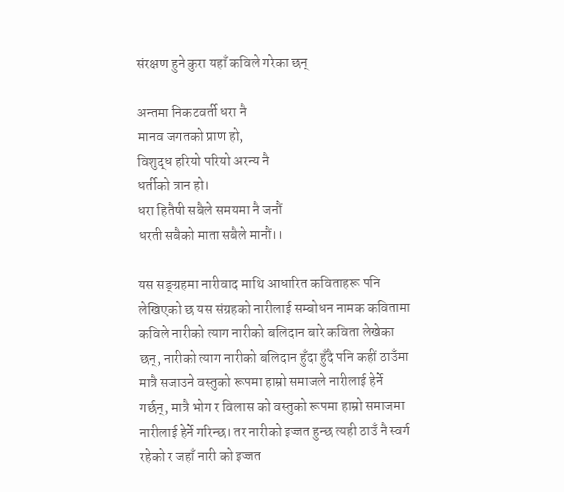संरक्षण हुने कुरा यहाँ कविले गरेका छन्

अन्तमा निकटवर्ती धरा नै
मानव जगतको प्राण हो,
विशुद्ध हरियो परियो अरन्य नै
धर्तीको त्रान हो।
धरा हितैषी सबैले समयमा नै जनौं
धरती सबैको माता सबैले मानौं।।

यस सङ्ग्रहमा नारीवाद माथि आधारित कविताहरू पनि लेखिएको छ यस संग्रहको नारीलाई सम्बोधन नामक कवितामा कविले नारीको त्याग नारीको बलिदान बारे कविता लेखेका छन्, नारीको त्याग नारीको बलिदान हुँदा हुँदै पनि कहीं ठाउँमा मात्रै सजाउने वस्तुको रूपमा हाम्रो समाजले नारीलाई हेर्ने गर्छन्, मात्रै भोग र विलास को वस्तुको रूपमा हाम्रो समाजमा नारीलाई हेर्ने गरिन्छ। तर नारीको इज्जत हुन्छ त्यही ठाउँ नै स्वर्ग रहेको र जहाँ नारी को इज्जत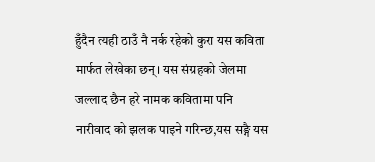हुँदैन त्यही ठाउँ नै नर्क रहेको कुरा यस कविता मार्फत लेखेका छन्। यस संग्रहको जेलमा जल्लाद छैन हरे नामक कवितामा पनि नारीवाद को झलक पाइने गरिन्छ,यस सङ्गै यस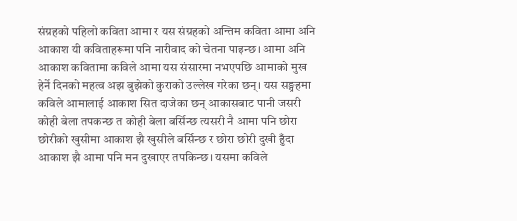संग्रहको पहिलो कविता आमा र यस संग्रहको अन्तिम कविता आमा अनि आकाश यी कविताहरूमा पनि नारीवाद को चेतना पाइन्छ। आमा अनि आकाश कवितामा कविले आमा यस संसारमा नभएपछि आमाको मुख हेर्ने दिनको महत्व अझ बुझेको कुराको उल्लेख गरेका छन्। यस सङ्ग्रहमा कविले आमालाई आकाश सित दाजेका छन् आकासबाट पानी जसरी कोही बेला तपकन्छ त कोही बेला बर्सिन्छ त्यसरी नै आमा पनि छोरा छोरीको खुसीमा आकाश झै खुसीले बर्सिन्छ र छोरा छोरी दुखी हुँदा आकाश झै आमा पनि मन दुखाएर तपकिन्छ। यसमा कविले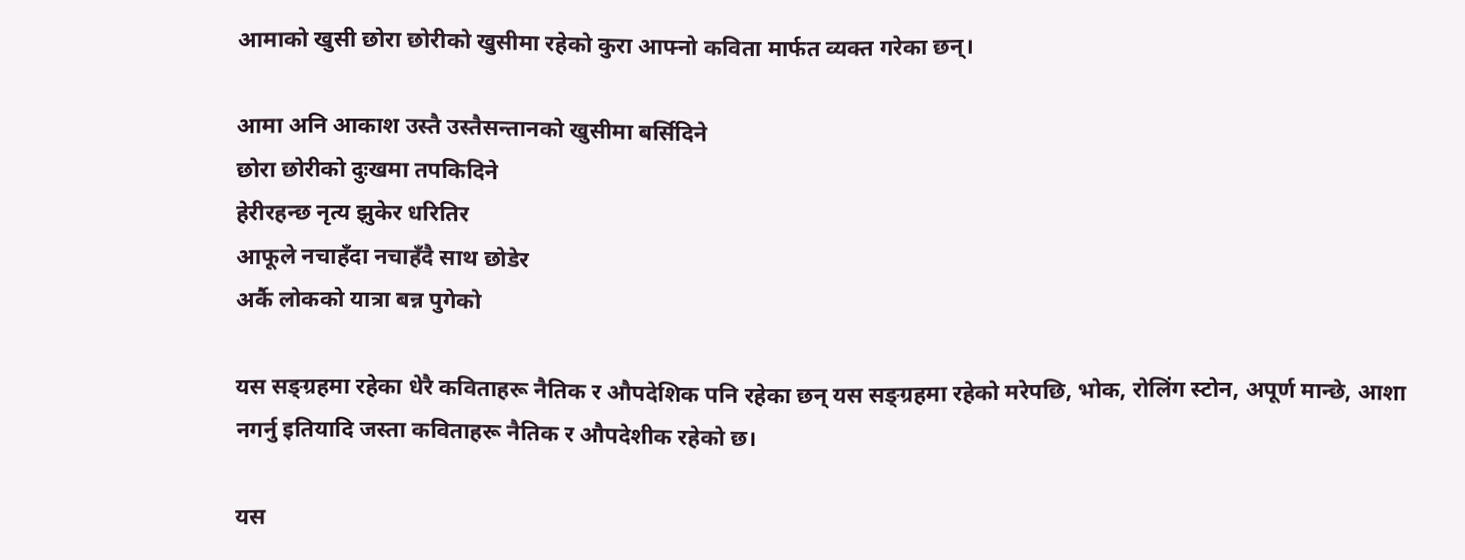आमाको खुसी छोरा छोरीको खुसीमा रहेको कुरा आफ्नो कविता मार्फत व्यक्त गरेका छन्।

आमा अनि आकाश उस्तै उस्तैसन्तानको खुसीमा बर्सिदिने
छोरा छोरीको दुःखमा तपकिदिने
हेरीरहन्छ नृत्य झुकेर धरितिर
आफूले नचाहँदा नचाहँदै साथ छोडेर
अर्कै लोकको यात्रा बन्न पुगेको

यस सङ्ग्रहमा रहेका धेरै कविताहरू नैतिक र औपदेशिक पनि रहेका छन् यस सङ्ग्रहमा रहेको मरेपछि, भोक, रोलिंग स्टोन, अपूर्ण मान्छे, आशा नगर्नु इतियादि जस्ता कविताहरू नैतिक र औपदेशीक रहेको छ।

यस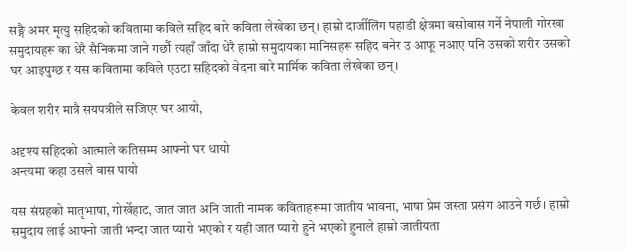सङ्गै अमर मृत्यु सहिदको कवितामा कविले सहिद बारे कविता लेखेका छन्। हाम्रो दार्जीलिंग पहाडी क्षेत्रमा बसोबास गर्ने नेपाली गोरखा समुदायहरू का धेरै सैनिकमा जाने गर्छौ त्यहाँ जाँदा धेरै हाम्रो समुदायका मानिसहरू सहिद बनेर उ आफू नआए पनि उसको शरीर उसको घर आइपुग्छ र यस कवितामा कविले एउटा सहिदको वेदना बारे मार्मिक कविता लेखेका छन्।

केवल शरीर मात्रै सयपत्रीले सजिएर घर आयो,

अदृश्य सहिदको आत्माले कतिसम्म आफ्नो घर धायो
अन्त्यमा कहा उसले वास पायो

यस संग्रहको मातृभाषा, गोर्खेहाट, जात जात अनि जाती नामक कविताहरूमा जातीय भावना, भाषा प्रेम जस्ता प्रसंग आउने गर्छ। हाम्रो समुदाय लाई आफ्नो जाती भन्दा जात प्यारो भएको र यही जात प्यारो हुने भएको हुनाले हाम्रो जातीयता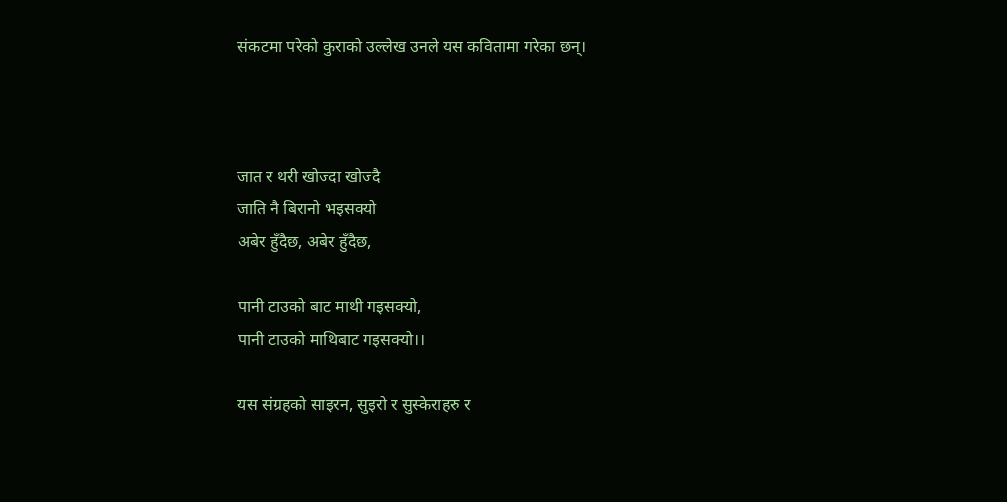संकटमा परेको कुराको उल्लेख उनले यस कवितामा गरेका छन्।



जात र थरी खोज्दा खोज्दै
जाति नै बिरानो भइसक्यो
अबेर हुँदैछ, अबेर हुँदैछ,

पानी टाउको बाट माथी गइसक्यो,
पानी टाउको माथिबाट गइसक्यो।।

यस संग्रहको साइरन, सुइरो र सुस्केराहरु र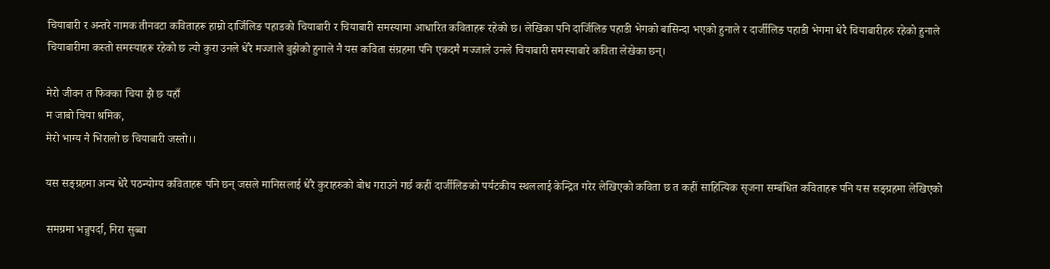चियाबारी र अन्तरे नामक तीनवटा कविताहरू हाम्रो दार्जिलिङ पहाडको चियाबारी र चियाबारी समस्यामा आधारित कविताहरू रहेको छ। लेखिका पनि दार्जिलिङ पहाडी भेगको बासिन्दा भएको हुनाले र दार्जीलिङ पहाडी भेगमा धेरै चियाबारीहरु रहेको हुनाले चियाबारीमा कस्तो समस्याहरू रहेको छ त्यो कुरा उनले धेरै मज्जाले बुझेको हुनाले नै यस कविता संग्रहमा पनि एकदमै मज्जाले उनले चियाबारी समस्याबारे कविता लेखेका छन्।

मेरो जीवन त फिक्का चिया झै छ यहाँ
म जाबो चिया श्रमिक,
मेरो भाग्य नै भिरालो छ चियाबारी जस्तो।।

यस सङ्ग्रहमा अन्य धेरै पठन्योग्य कविताहरू पनि छन् जसले मानिसलाई धेरै कुराहरुको बोध गराउने गर्छ कहीं दार्जीलिङको पर्यटकीय स्थललाई केन्द्रित गरेर लेखिएको कविता छ त कहीं साहित्यिक सृजना सम्बंधित कविताहरू पनि यस सङ्ग्रहमा लेखिएको

समग्रमा भन्नुपर्दा, निरा सुब्बा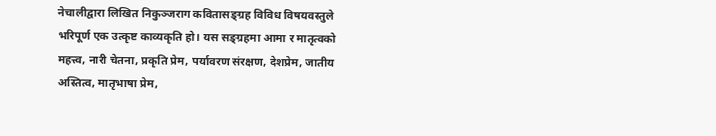नेचालीद्वारा लिखित निकुञ्जराग कवितासङ्ग्रह विविध विषयवस्तुले भरिपूर्ण एक उत्कृष्ट काव्यकृति हो। यस सङ्ग्रहमा आमा र मातृत्वको महत्त्व, नारी चेतना, प्रकृति प्रेम, पर्यावरण संरक्षण, देशप्रेम, जातीय अस्तित्व, मातृभाषा प्रेम,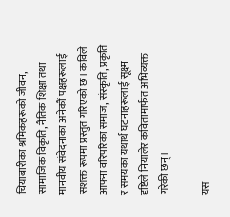चियाबारीका श्रमिकहरूको जीवन, सामाजिक विकृति, नैतिक शिक्षा तथा मानवीय संवेदनाका अनेकौं पक्षहरूलाई सशक्त रूपमा प्रस्तुत गरिएको छ। कविले आफ्ना वरिपरिका समाज, संस्कृति, प्रकृति र समयका यथार्थ घटनाहरूलाई सूक्ष्म दृष्टिले नियालेर कवितामार्फत अभिव्यक्त गरेकी छन्।

यस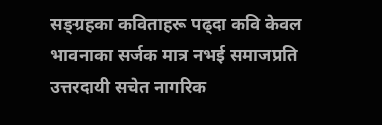सङ्ग्रहका कविताहरू पढ्दा कवि केवल भावनाका सर्जक मात्र नभई समाजप्रति उत्तरदायी सचेत नागरिक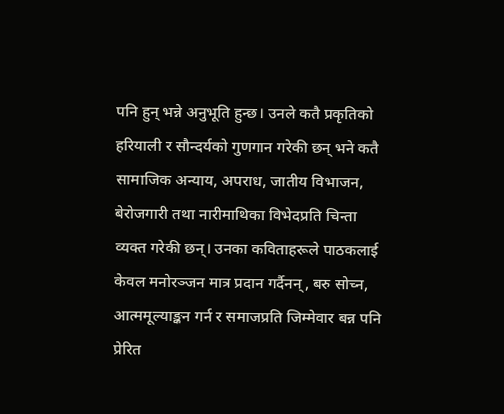पनि हुन् भन्ने अनुभूति हुन्छ। उनले कतै प्रकृतिको हरियाली र सौन्दर्यको गुणगान गरेकी छन् भने कतै सामाजिक अन्याय, अपराध, जातीय विभाजन, बेरोजगारी तथा नारीमाथिका विभेदप्रति चिन्ता व्यक्त गरेकी छन्। उनका कविताहरूले पाठकलाई केवल मनोरञ्जन मात्र प्रदान गर्दैनन्, बरु सोच्न, आत्ममूल्याङ्कन गर्न र समाजप्रति जिम्मेवार बन्न पनि प्रेरित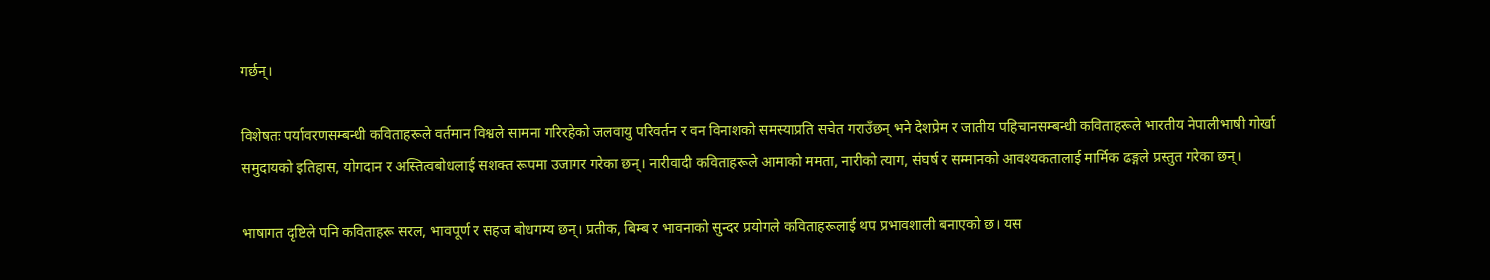गर्छन्।

विशेषतः पर्यावरणसम्बन्धी कविताहरूले वर्तमान विश्वले सामना गरिरहेको जलवायु परिवर्तन र वन विनाशको समस्याप्रति सचेत गराउँछन् भने देशप्रेम र जातीय पहिचानसम्बन्धी कविताहरूले भारतीय नेपालीभाषी गोर्खा समुदायको इतिहास, योगदान र अस्तित्वबोधलाई सशक्त रूपमा उजागर गरेका छन्। नारीवादी कविताहरूले आमाको ममता, नारीको त्याग, संघर्ष र सम्मानको आवश्यकतालाई मार्मिक ढङ्गले प्रस्तुत गरेका छन्।

भाषागत दृष्टिले पनि कविताहरू सरल, भावपूर्ण र सहज बोधगम्य छन्। प्रतीक, बिम्ब र भावनाको सुन्दर प्रयोगले कविताहरूलाई थप प्रभावशाली बनाएको छ। यस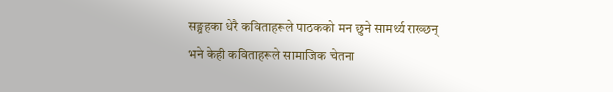सङ्ग्रहका धेरै कविताहरूले पाठकको मन छुने सामर्थ्य राख्छन् भने केही कविताहरूले सामाजिक चेतना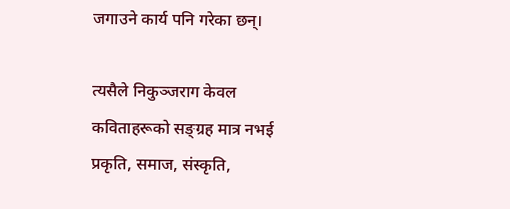जगाउने कार्य पनि गरेका छन्।

त्यसैले निकुञ्जराग केवल कविताहरूको सङ्ग्रह मात्र नभई प्रकृति, समाज, संस्कृति,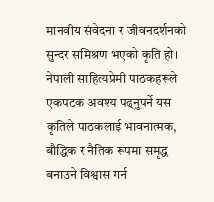मानवीय संवेदना र जीवनदर्शनको सुन्दर समिश्रण भएको कृति हो। नेपाली साहित्यप्रेमी पाठकहरूले एकपटक अवश्य पढ्नुपर्ने यस कृतिले पाठकलाई भावनात्मक, बौद्धिक र नैतिक रूपमा समृद्ध बनाउने विश्वास गर्न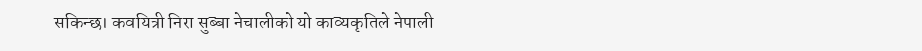सकिन्छ। कवयित्री निरा सुब्बा नेचालीको यो काव्यकृतिले नेपाली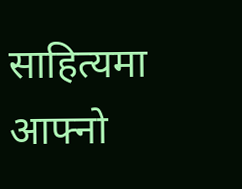साहित्यमा आफ्नो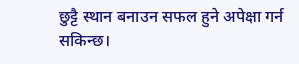छुट्टै स्थान बनाउन सफल हुने अपेक्षा गर्न सकिन्छ।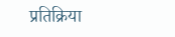प्रतिक्रिया